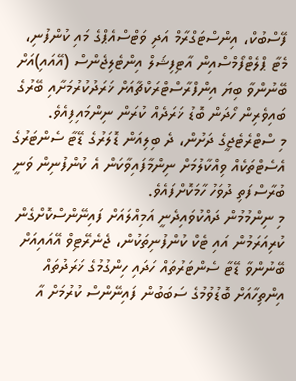ފޭސްބުކް، އިންސްޓަގްރާމް އަދި ވަޓްސްއެޕްގެ މައި ކުންފުނި، މެޓާ ޕްލެޓްފޯމްސްއިން އާޓިފިޝަލް އިންޓެލިޖެންސް (އޭއައި)އަށް ބޭނުންވާ ބިޔަ އިންފްރާސްޓްރަކްޗާއަށް ޚަރަދުކުރުމަށާއި ބޭރުގެ ބައިވެރިން ހޯދަން ބޮޑު ޚަރަދެއް ކުރަން ނިންމައިފިއެވެ.
މި ސްޓްރެޓެޖީގެ ދަށުން، ދެ ބިލިއަން ޑޮލަރުގެ ޑޭޓާ ސެންޓަރުގެ އެސެޓްތަކެއް ވިއްކާލުމަށް ނިންމާފައިވާކަން އެ ކުންފުނިން ވަނީ ބުރާސްފަތި ދުވަހު ހާމަކޮށްފައެވެ.
މި ނިންމުމުން ދައްކުވައިދެނީ އަމިއްލައަށް ފައިނޭންސްކޮށްގެން ކުރިއަރަމުން އައި ޓެކް ކުންފުނިތަކުން، ޖެނެރޭޓިވް އޭއައިއަށް ބޭނުންވާ ޑޭޓާ ސެންޓަރުތައް ހަދައި ހިންގުމުގެ ޚަރަދުތައް އިންތިހާއަށް ބޮޑުވުމުގެ ސަބަބުން ފައިނޭންސް ކުރުމަށް އާ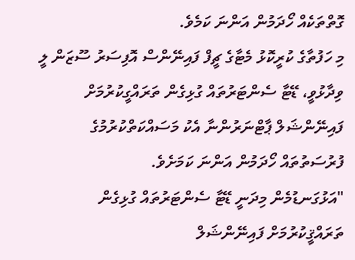ގޮތްތަކެއް ހޯދަމުން އަންނަ ކަމެވެ.
މި ހަފުތާގެ ކުރީކޮޅު މެޓާގެ ޗީފް ފައިނޭންސް އޮފިސަރު ސޫޒަން ލީ ވިދާޅުވީ، ޑޭޓާ ސެންޓަރުތައް ގުޅިގެން ތަރައްގީކުރުމަށް ފައިނޭންޝަލް ޕާޓްނަރުންނާ އެކު މަސައްކަތްކުރުމުގެ ފުރުސަތުތައް ހޯދަމުން އަންނަ ކަމަށެވެ.
"އަޅުގަނޑުމެން މިދަނީ ޑޭޓާ ސެންޓަރުތައް ގުޅިގެން ތަރައްޤީކުރުމަށް ފައިނޭންޝަލް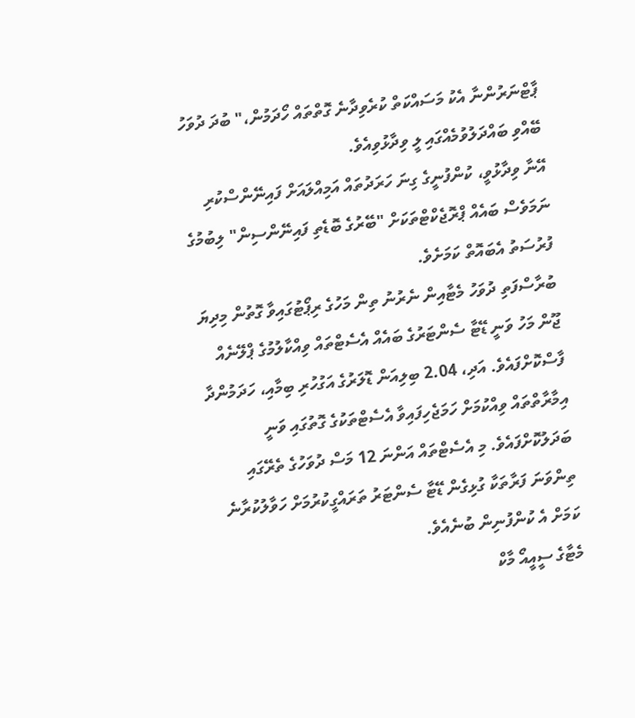ޕާޓްނަރުންނާ އެކު މަސައްކަތް ކުރެވިދާނެ ގޮތްތައް ހޯދަމުން،" ބުދަ ދުވަހު ބޭއްވި ބައްދަލުވުމެއްގައި ލީ ވިދާޅުވިއެވެ.
އޭނާ ވިދާޅުވީ، ކުންފުނީގެ ގިނަ ހަރަދުތައް އަމިއްލައަށް ފައިނޭންސްކުރި ނަމަވެސް ބައެއް ޕްރޮޖެކްޓްތަކަށް "ބޭރުގެ ބޮޑެތި ފައިނޭންސިން" ލިބުމުގެ ފުރުސަތު އެބައޮތް ކަމަށެވެ.
ބުރާސްފަތި ދުވަހު މެޓާއިން ނެރުނު ތިން މަހުގެ ރިޕޯޓުގައިވާ ގޮތުން މިދިޔަ ޖޫން މަހު ވަނީ ޑޭޓާ ސެންޓަރުގެ ބައެއް އެސެޓްތައް ވިއްކާލުމުގެ ޕްލޭނެއް ފާސްކޮށްފައެވެ. އަދި، 2.04 ބިލިއަން ޑޮލަރުގެ އަގުހުރި ބިމާއި، ހަދަމުންދާ އިމާރާތްތައް ވިއްކުމަށް ހަމަޖެހިފައިވާ އެސެޓްތަކުގެ ގޮތުގައި ވަނީ ބަދަލުކޮށްފައެވެ. މި އެސެޓްތައް އަންނަ 12 މަސް ދުވަހުގެ ތެރޭގައި ތިންވަނަ ފަރާތަކާ ގުޅިގެން ޑޭޓާ ސެންޓަރު ތަރައްގީކުރުމަށް ހަވާލުކުރާނެ ކަމަށް އެ ކުންފުނިން ބުނެއެވެ.
މެޓާގެ ސީއީއޯ މާކް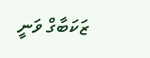ޒަކަބާގް ވަނީ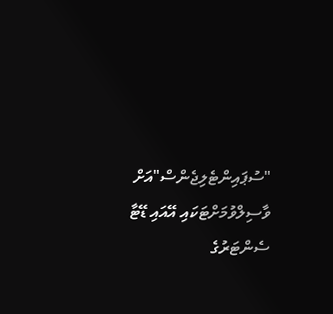"ސުޕައިންޓެލިޖެންސް"އަށް ވާސިލްވުމަށްޓަކައި އޭއައި ޑޭޓާ ސެންޓަރުގެ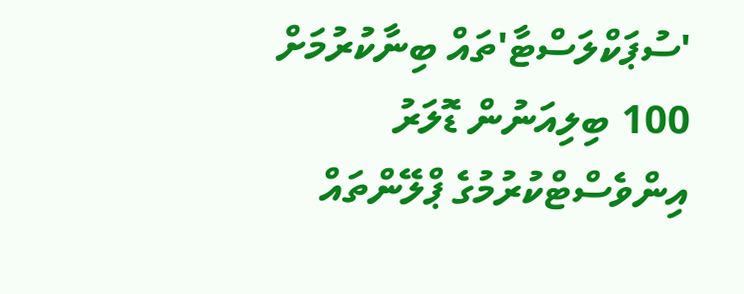'ސުޕަކްލަސްޓާ'ތައް ބިނާކުރުމަށް 100 ބިލިއަނުން ޑޮލަރު އިންވެސްޓްކުރުމުގެ ޕްލޭންތައް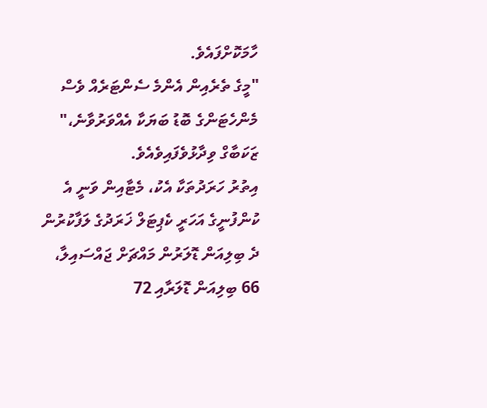ހާމަކޮށްފައެވެ.
"މީގެ ތެރެއިން އެންމެ ސެންޓަރެއް ވެސް މެންހެޓަންގެ ބޮޑު ބަޔަކާ އެއްވަރުވާނެ،" ޒަކަބާގް ވިދާޅުވެފައިވެއެވެ.
އިތުރު ހަރަދުތަކާ އެކު، މެޓާއިން ވަނީ އެ ކުންފުނީގެ އަހަރީ ކެޕިޓަލް ޚަރަދުގެ ލަފާކުރުން ދެ ބިލިއަން ޑޮލަރުން މައްޗަށް ޖައްސައިލާ، 66 ބިލިއަން ޑޮލަރާއި 72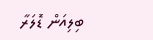ބިލިއަން ޑޮލަރާ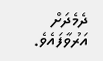ދެމެދަށް އަރުވާފައެވެ.